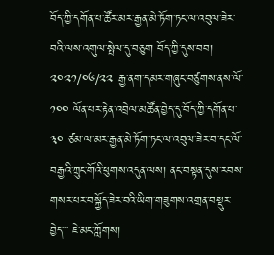བོད་ཀྱི་དགོན་པ་ཚོར་མར་རྒྱན་མེ་ཏོག་ཏང་ལ་འབུལ་ཟེར་བའི་ལས་འགུལ་སྤེལ་དུ་བཅུག བོད་ཀྱི་དུས་བབ། ༢༠༢༡/༠༦/༢༢ རྒྱ་ནག་དམར་གཞུང་བཙུགས་ནས་ལོ་ ༡༠༠ ལོན་པར་རྟེན་འབྲེལ་མཚོན་བྱེད་དུ་བོད་ཀྱི་དགོན་པ་ ༣༠ ཙམ་ལ་མར་རྒྱན་མེ་ཏོག་ཏང་ལ་འབུལ་ཟེར་བ་དང་ལོ་བརྒྱའི་ཀྲུང་གོའི་ཕུགས་འདུན་ལས། ནང་བསྟན་དུས་རབས་གསར་པར་བསྐྱོད་ཟེར་བའི་ཡིག་གཟུགས་འགྲན་བསྡུར་བྱེད་་་ ཇེ་མང་ཀློགས།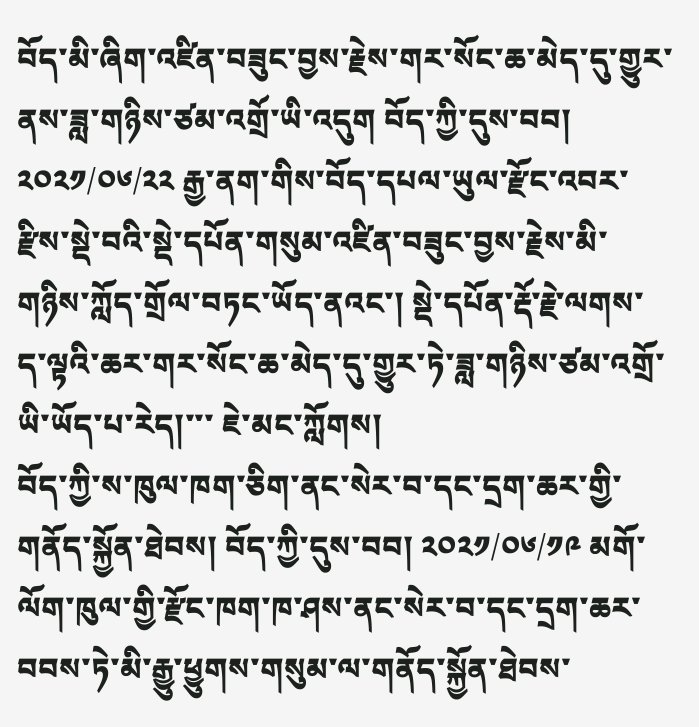བོད་མི་ཞིག་འཛིན་བཟུང་བྱས་རྗེས་གར་སོང་ཆ་མེད་དུ་གྱུར་ནས་ཟླ་གཉིས་ཙམ་འགྲོ་ཡི་འདུག བོད་ཀྱི་དུས་བབ། ༢༠༢༡/༠༦/༢༢ རྒྱ་ནག་གིས་བོད་དཔལ་ཡུལ་རྫོང་འབར་རྫིས་སྡེ་བའི་སྡེ་དཔོན་གསུམ་འཛིན་བཟུང་བྱས་རྗེས་མི་གཉིས་ཀློད་གྲོལ་བཏང་ཡོད་ནའང་། སྡེ་དཔོན་རྡོ་རྗེ་ལགས་ད་ལྟའི་ཆར་གར་སོང་ཆ་མེད་དུ་གྱུར་ཏེ་ཟླ་གཉིས་ཙམ་འགྲོ་ཡི་ཡོད་པ་རེད།་་་ ཇེ་མང་ཀློགས།
བོད་ཀྱི་ས་ཁུལ་ཁག་ཅིག་ནང་སེར་བ་དང་དྲག་ཆར་གྱི་གནོད་སྐྱོན་ཐེབས། བོད་ཀྱི་དུས་བབ། ༢༠༢༡/༠༦/༡༩ མགོ་ལོག་ཁུལ་གྱི་རྫོང་ཁག་ཁ་ཤས་ནང་སེར་བ་དང་དྲག་ཆར་བབས་ཏེ་མི་རྒྱུ་ཕྱུགས་གསུམ་ལ་གནོད་སྐྱོན་ཐེབས་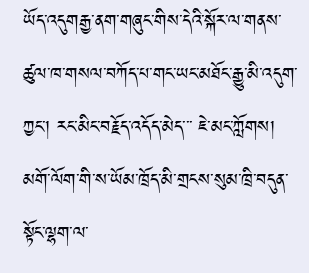ཡོད་འདུགརྒྱ་ནག་གཞུང་གིས་དེའི་སྐོར་ལ་གནས་ཚུལ་ཁ་གསལ་བཀོད་པ་གང་ཡང་མཐོང་རྒྱུ་མི་འདུག་ཀྱང་། རང་མིང་བརྗོད་འདོད་མེད་་་ ཇེ་མང་ཀློགས།
མགོ་ལོག་གི་ས་ཡོམ་ཁྲོད་མི་གྲངས་སུམ་ཁྲི་བདུན་སྟོང་ལྷག་ལ་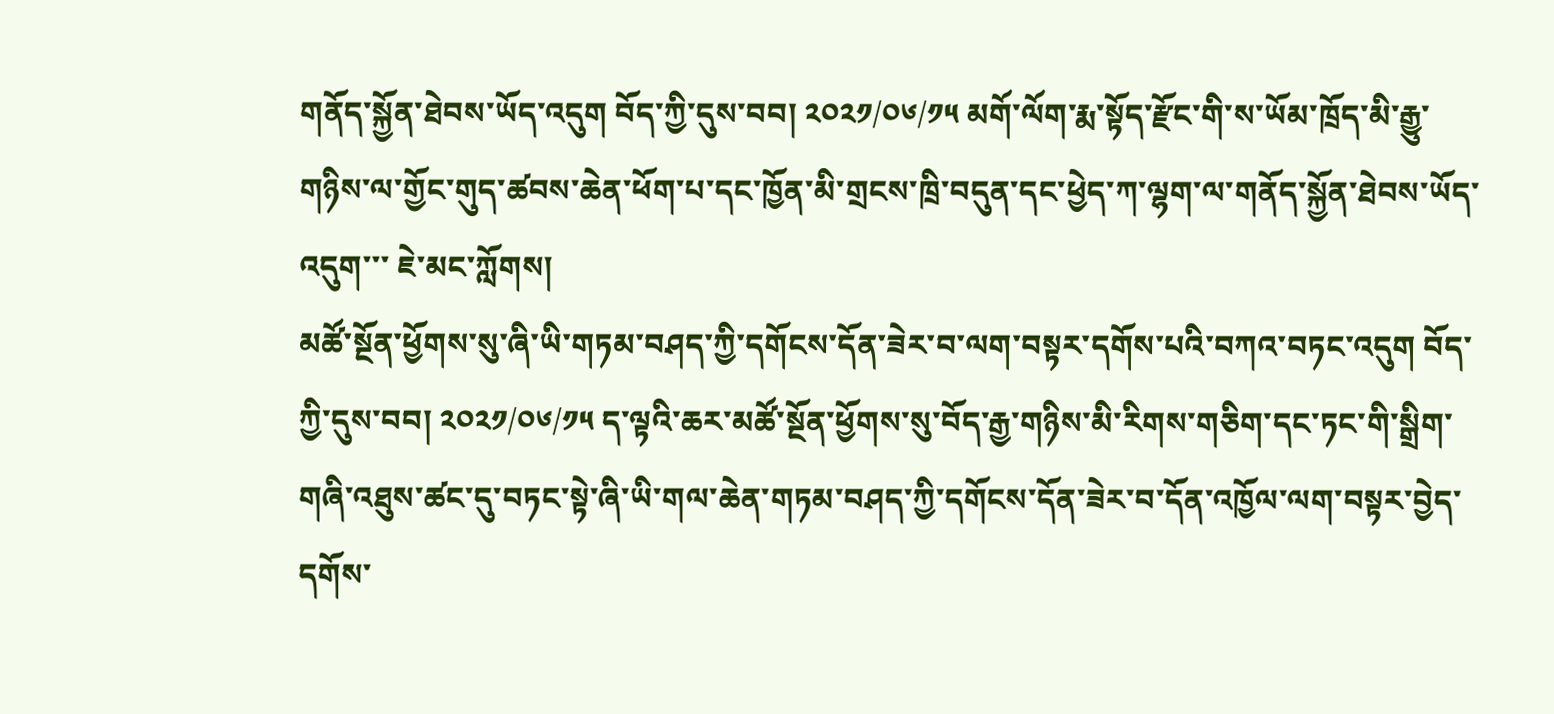གནོད་སྐྱོན་ཐེབས་ཡོད་འདུག བོད་ཀྱི་དུས་བབ། ༢༠༢༡/༠༦/༡༥ མགོ་ལོག་རྨ་སྟོད་རྫོང་གི་ས་ཡོམ་ཁྲོད་མི་རྒྱུ་གཉིས་ལ་གྱོང་གུད་ཚབས་ཆེན་ཕོག་པ་དང་ཁྱོན་མི་གྲངས་ཁྲི་བདུན་དང་ཕྱེད་ཀ་ལྷག་ལ་གནོད་སྐྱོན་ཐེབས་ཡོད་འདུག་་་ ཇེ་མང་ཀློགས།
མཚོ་སྔོན་ཕྱོགས་སུ་ཞི་ཡི་གཏམ་བཤད་ཀྱི་དགོངས་དོན་ཟེར་བ་ལག་བསྟར་དགོས་པའི་བཀའ་བཏང་འདུག བོད་ཀྱི་དུས་བབ། ༢༠༢༡/༠༦/༡༥ ད་ལྟའི་ཆར་མཚོ་སྔོན་ཕྱོགས་སུ་བོད་རྒྱ་གཉིས་མི་རིགས་གཅིག་དང་ཏང་གི་སྒྲིག་གཞི་འཐུས་ཚང་དུ་བཏང་སྟེ་ཞི་ཡི་གལ་ཆེན་གཏམ་བཤད་ཀྱི་དགོངས་དོན་ཟེར་བ་དོན་འཁྱོལ་ལག་བསྟར་བྱེད་དགོས་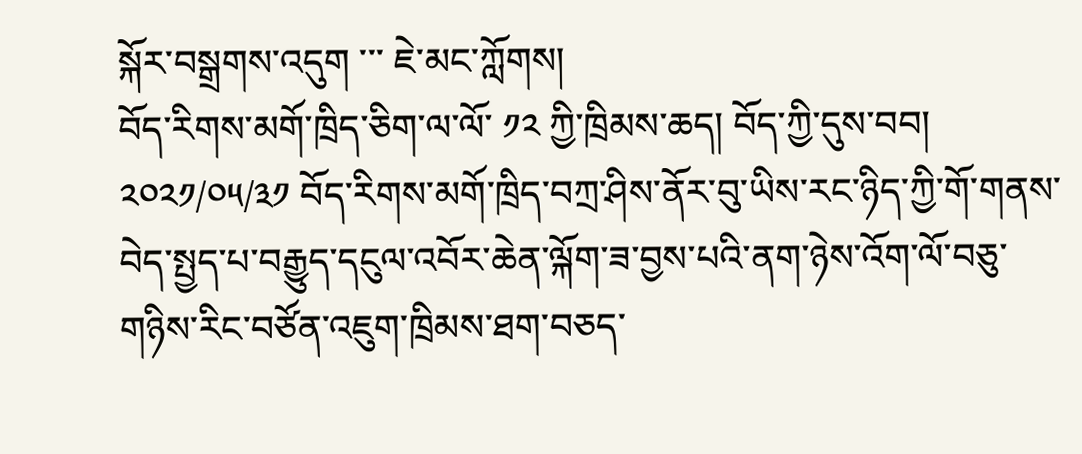སྐོར་བསྒྲགས་འདུག ་་་ ཇེ་མང་ཀློགས།
བོད་རིགས་མགོ་ཁྲིད་ཅིག་ལ་ལོ་ ༡༢ ཀྱི་ཁྲིམས་ཆད། བོད་ཀྱི་དུས་བབ། ༢༠༢༡/༠༥/༣༡ བོད་རིགས་མགོ་ཁྲིད་བཀྲ་ཤིས་ནོར་བུ་ཡིས་རང་ཉིད་ཀྱི་གོ་གནས་བེད་སྤྱད་པ་བརྒྱུད་དངུལ་འབོར་ཆེན་ལྐོག་ཟ་བྱས་པའི་ནག་ཉེས་འོག་ལོ་བཅུ་གཉིས་རིང་བཙོན་འཇུག་ཁྲིམས་ཐག་བཅད་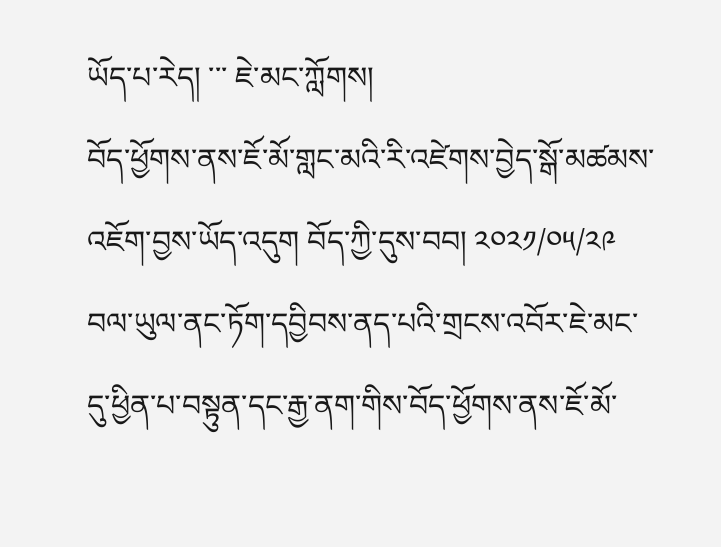ཡོད་པ་རེད། ་་་ ཇེ་མང་ཀློགས།
བོད་ཕྱོགས་ནས་ཇོ་མོ་གླང་མའི་རི་འཛེགས་བྱེད་སྒོ་མཚམས་འཇོག་བྱས་ཡོད་འདུག བོད་ཀྱི་དུས་བབ། ༢༠༢༡/༠༥/༢༩ བལ་ཡུལ་ནང་ཏོག་དབྱིབས་ནད་པའི་གྲངས་འབོར་ཇེ་མང་དུ་ཕྱིན་པ་བསྟུན་དང་རྒྱ་ནག་གིས་བོད་ཕྱོགས་ནས་ཇོ་མོ་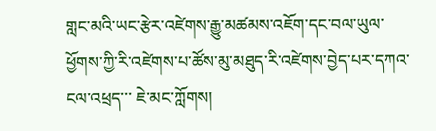གླང་མའི་ཡང་རྩེར་འཛེགས་རྒྱུ་མཚམས་འཇོག་དང་བལ་ཡུལ་ཕྱོགས་ཀྱི་རི་འཛེགས་པ་ཚོས་མུ་མཐུད་རི་འཛེགས་བྱེད་པར་དཀའ་ངལ་འཕྲད་་་ ཇེ་མང་ཀློགས།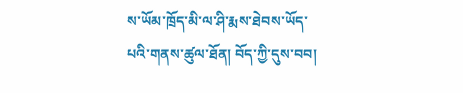ས་ཡོམ་ཁྲོད་མི་ལ་ཤི་རྨས་ཐེབས་ཡོད་པའི་གནས་ཚུལ་ཐོན། བོད་ཀྱི་དུས་བབ།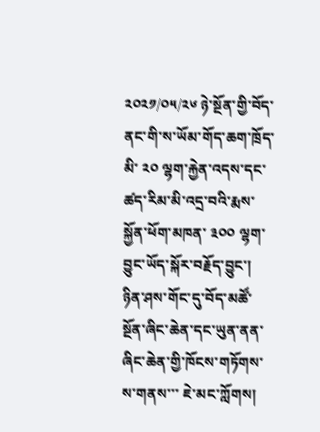༢༠༢༡/༠༥/༢༦ ཉེ་སྔོན་གྱི་བོད་ནང་གི་ས་ཡོམ་གོད་ཆག་ཁྲོད་མི་ ༢༠ ལྷག་རྐྱེན་འདས་དང་ཚད་རིམ་མི་འདྲ་བའི་རྨས་སྐྱོན་ཕོག་མཁན་ ༣༠༠ ལྷག་བྱུང་ཡོད་སྐོར་བརྗོད་བྱུང་། ཉིན་ཤས་གོང་དུ་བོད་མཚོ་སྔོན་ཞིང་ཆེན་དང་ཡུན་ནན་ཞིང་ཆེན་གྱི་ཁོངས་གཏོགས་ས་གནས་་་ ཇེ་མང་ཀློགས།